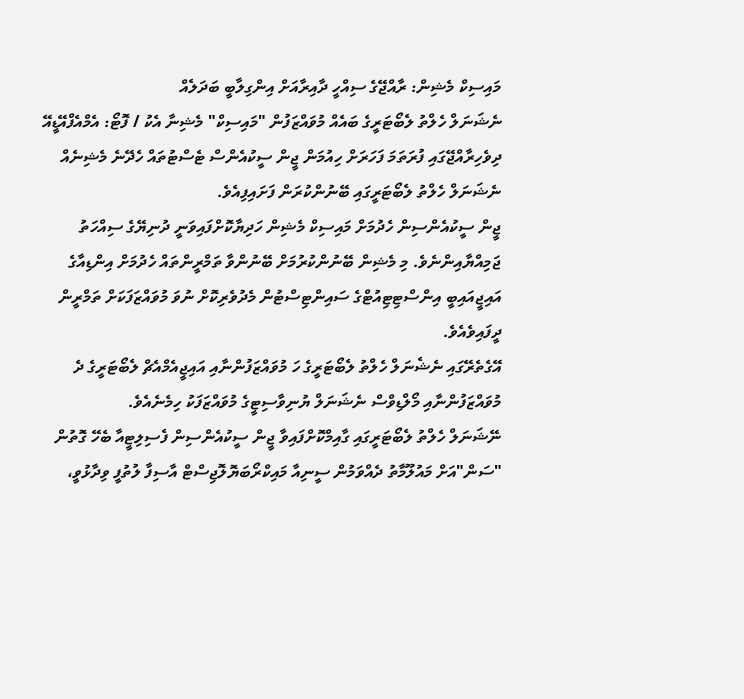މައިސިކް މެޝިން: ރާއްޖޭގެ ސިއްހީ ދާއިރާއަށް އިންގިލާބީ ބަދަލެއް
ނެޝަނަލް ހެލްތު ލެބޯޓަރީގެ ބައެއް މުވައްޒަފުން "މައިސިކް" މެޝިނާ އެކު / ފޮޓޯ: އެމްއެފްއޭޑީއޭ
ދިވެހިރާއްޖޭގައި ފުރަތަމަ ފަހަރަށް ހިއުމަން ޖީން ސީކުއެންސް ޓެސްޓުތައް ހެދޭނެ މެޝިނެއް ނެޝަނަލް ހެލްތު ލެބޯޓަރީގައި ބޭނުންކުރަން ފަށައިފިއެވެ.
ޖީން ސީކުއެންސިން ހެދުމަށް މައިސިކް މެޝިން ހަދިޔާކޮށްފައިވަނީ ދުނިޔޭގެ ސިއްހަތު ޖަމިއްޔާއިންނެވެ. މި މެޝިން ބޭނުންކުރުމަށް ބޭނުންވާ ތަމްރީންތައް ހެދުމަށް އިންޑިއާގެ އައިޖީއައިބީ އިންސްޓިޓިއުޓްގެ ސައިންޓިސްޓުން މެދުވެރިކޮށް ނުވަ މުވައްޒަފަކަށް ތަމްރީން ދީފައިވެއެވެ.
އޭގެތެރޭގައި ނެޝެނަލް ހެލްތު ލެބޯޓަރީގެ ހަ މުވައްޒަފުންނާއި އައިޖީއެމްއެޗް ލެބޯޓަރީގެ ދެ މުވައްޒަފުންނާއި މޯލްޑިވްސް ނެޝަނަލް ޔުނިވާސިޓީގެ މުވައްޒަފަކު ހިމެނެއެވެ.
ނޭޝަނަލް ހެލްތު ލެބޯޓަރީގައި ގާއިމްކޮށްފައިވާ ޖީން ސީކުއެންސިން ފެސިލިޓީއާ ބެހޭ ގޮތުން "ސަން"އަށް މައުލޫމާތު ދެއްވަމުން ސީނިއާ މައިކްރޯބަޔޮލޮޖިސްޓް އާސިފާ ލުތުފީ ވިދާޅުވީ،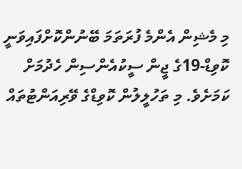މި މެޝިން އެންމެ ފުރަތަމަ ބޭނުންކޮށްފައިވަނީ ކޮވިޑް-19ގެ ޖީން ސީކުއެންސިން ހެދުމަށް ކަމަށެވެ. މި ތަހުލީލުން ކޮވިޑްގެ ވޭރިއަންޓުތައް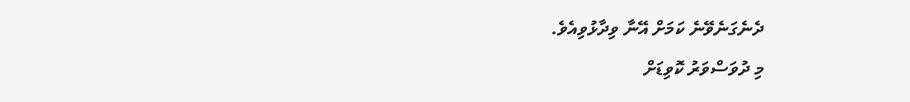ދެނެގަނެވޭނެ ކަމަށް އޭނާ ވިދާޅުވިއެވެ.
މި ދުވަސްވަރު ކޮވިޑަށް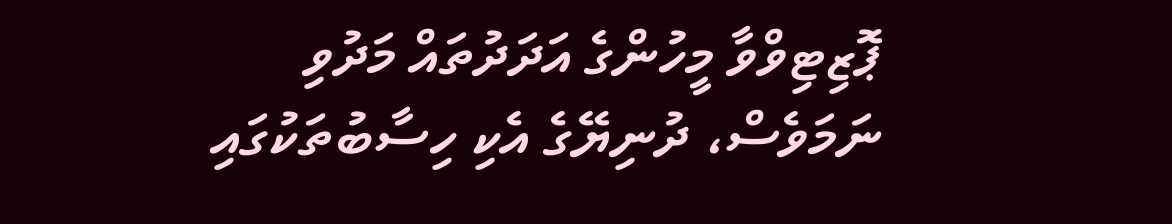ޕޮޒިޓިވްވާ މީހުންގެ އަދަދުތައް މަދުވި ނަމަވެސް، ދުނިޔޭގެ އެކި ހިސާބުތަކުގައި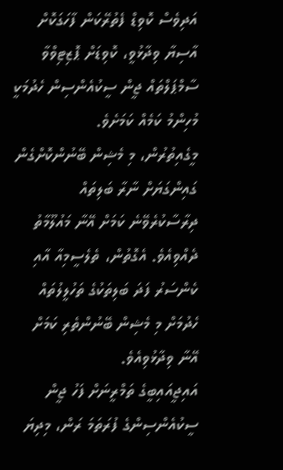އަދިވެސް ކޮވިޑް ފެތުރޭކަން ފާހަގަކޮށް އާސިޔާ ވިދާޅުވީ، ކޮވިޑަށް ޕޮޒިޓިވްވާ ސާމްޕަލްތައް ޖީން ސީކުއެންސިން ހެދުމަކީ މުހިންމު ކަމެއް ކަމަށެވެ.
މީގެއިތުރުން، މި މެޝިން ބޭނުންކޮށްގެން ގައިންގަޔަށް ނާރާ ބަލިތައް ދިރާސާކުރެވޭނެ ކަމަށް އޭނާ މައުލޫމާތު ދެއްވިއެވެ. އެގޮތުން، ތެލެސީމިއާ އާއި ކެންސަރު ފަދަ ބަލިތަކުގެ ތަހުލީލުތައް ހެދުމަށް މި މެޝިން ބޭނުންތެރި ކަމަށް އޭނާ ވިދާޅުވިއެވެ.
އައިޖީއައިބީގެ ތަމްރީނަށް ފަހު ޖީން ސީކުއެންސިންގެ ފުރަތަމަ ރަން، މިދިޔަ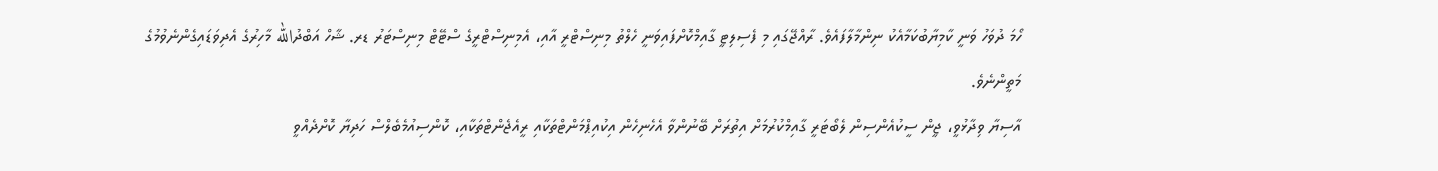ހޯމަ ދުވަހު ވަނީ ކާމިޔާބުކަމާއެކު ނިންމާލާފައެވެ. ރާއްޖޭގައި މި ފެސިލިޓީ ގާއިމްކޮށްފައިވަނީ ހެލްތު މިނިސްޓްރީ އާއި، އެމިނިސްޓްރީގެ ސްޓޭޓް މިނިސްޓަރު ޑރ. ޝާހް އަބްދުالله މާހިރުގެ އެދިވަޑައިގެންނެވުމުގެ މަތީންނެވެ.
އާސިޔާ ވިދާޅުވީ، ޖީން ސީކުއެންސިން ލެބޯޓަރީ ގާއިމްކުރުމަށް އިތުރަށް ބޭނުންވާ އެހެނިހެން އިކުއިޕްމަންޓްތަކާއި ރީއެޖެންޓްތަކާއި، ކޮންސިއުމެބެލްސް ހަދިޔާ ކޮށްދެއްވީ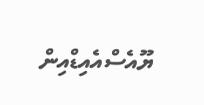ޔޫއެސްއެއިޑްއިން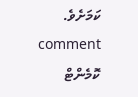ކަމަށެވެ.
comment ކޮމެންޓް